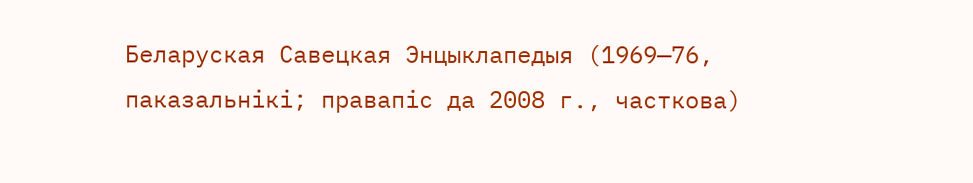Беларуская Савецкая Энцыклапедыя (1969—76, паказальнікі; правапіс да 2008 г., часткова)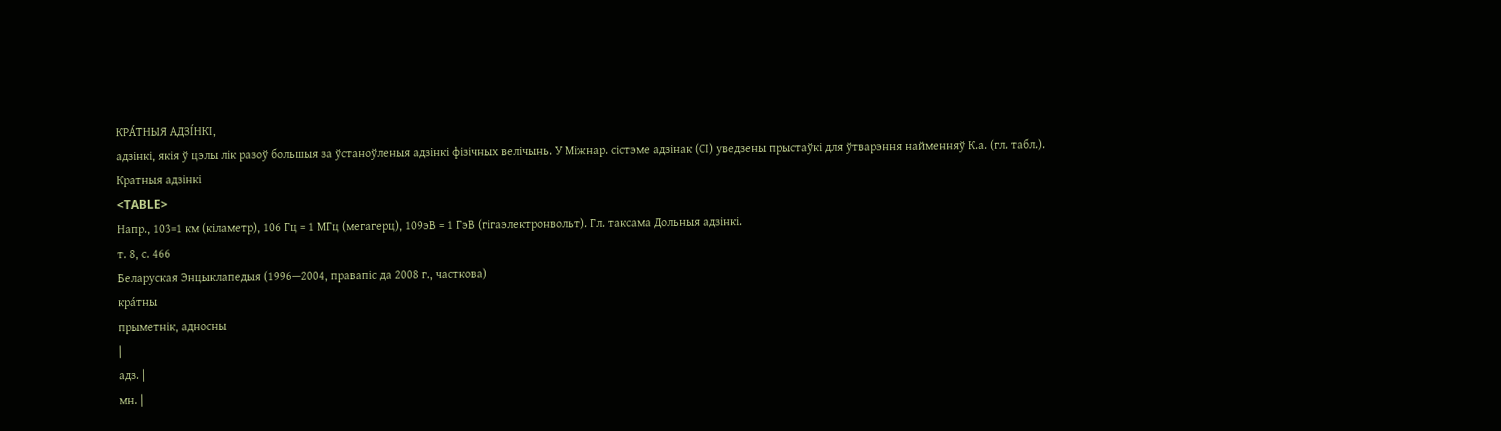КРА́ТНЫЯ АДЗІ́НКІ,
адзінкі, якія ў цэлы лік разоў большыя за ўстаноўленыя адзінкі фізічных велічынь. У Міжнар. сістэме адзінак (СІ) уведзены прыстаўкі для ўтварэння найменняў К.а. (гл. табл.).
Кратныя адзінкі
<TABLE>
Напр., 103=1 км (кіламетр), 106 Гц = 1 МГц (мегагерц), 109эВ = 1 ГэВ (гігаэлектронвольт). Гл. таксама Дольныя адзінкі.
т. 8, с. 466
Беларуская Энцыклапедыя (1996—2004, правапіс да 2008 г., часткова)
кра́тны
прыметнік, адносны
|
адз. |
мн. |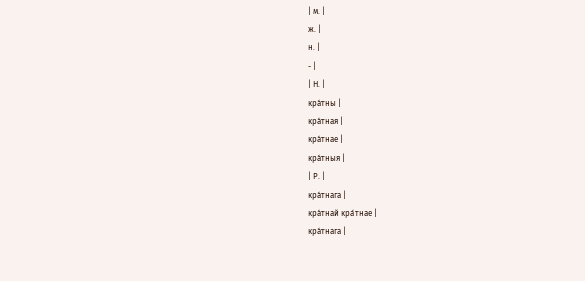| м. |
ж. |
н. |
- |
| Н. |
кра́тны |
кра́тная |
кра́тнае |
кра́тныя |
| Р. |
кра́тнага |
кра́тнай кра́тнае |
кра́тнага |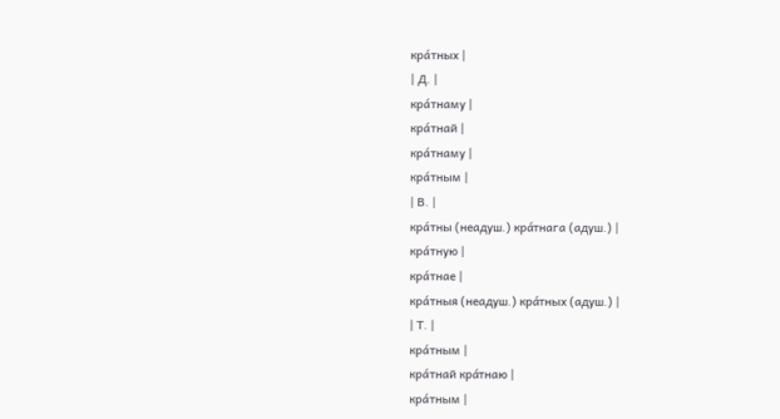кра́тных |
| Д. |
кра́тнаму |
кра́тнай |
кра́тнаму |
кра́тным |
| В. |
кра́тны (неадуш.) кра́тнага (адуш.) |
кра́тную |
кра́тнае |
кра́тныя (неадуш.) кра́тных (адуш.) |
| Т. |
кра́тным |
кра́тнай кра́тнаю |
кра́тным |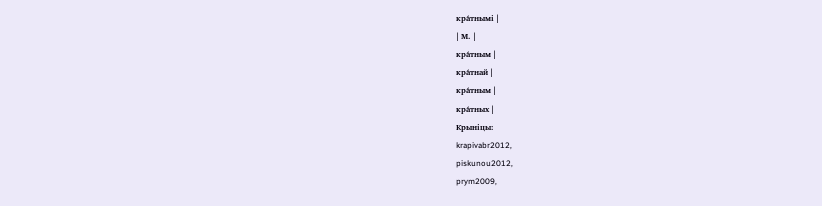кра́тнымі |
| М. |
кра́тным |
кра́тнай |
кра́тным |
кра́тных |
Крыніцы:
krapivabr2012,
piskunou2012,
prym2009,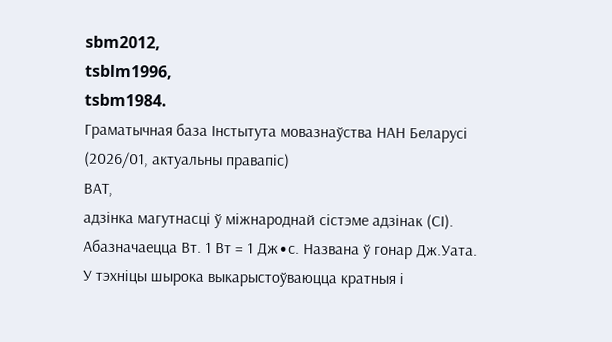sbm2012,
tsblm1996,
tsbm1984.
Граматычная база Інстытута мовазнаўства НАН Беларусі (2026/01, актуальны правапіс)
ВАТ,
адзінка магутнасці ў міжнароднай сістэме адзінак (СІ). Абазначаецца Вт. 1 Вт = 1 Дж∙с. Названа ў гонар Дж.Уата. У тэхніцы шырока выкарыстоўваюцца кратныя і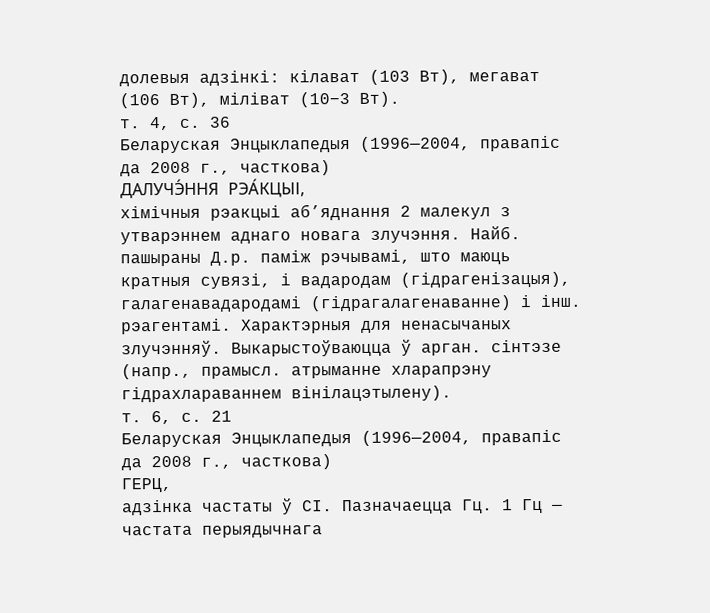долевыя адзінкі: кілават (103 Вт), мегават (106 Вт), міліват (10−3 Вт).
т. 4, с. 36
Беларуская Энцыклапедыя (1996—2004, правапіс да 2008 г., часткова)
ДАЛУЧЭ́ННЯ РЭА́КЦЫІ,
хімічныя рэакцыі аб’яднання 2 малекул з утварэннем аднаго новага злучэння. Найб. пашыраны Д.р. паміж рэчывамі, што маюць кратныя сувязі, і вадародам (гідрагенізацыя), галагенавадародамі (гідрагалагенаванне) і інш. рэагентамі. Характэрныя для ненасычаных злучэнняў. Выкарыстоўваюцца ў арган. сінтэзе (напр., прамысл. атрыманне хларапрэну гідрахлараваннем вінілацэтылену).
т. 6, с. 21
Беларуская Энцыклапедыя (1996—2004, правапіс да 2008 г., часткова)
ГЕРЦ,
адзінка частаты ў СІ. Пазначаецца Гц. 1 Гц — частата перыядычнага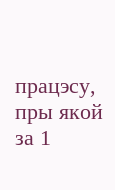працэсу, пры якой за 1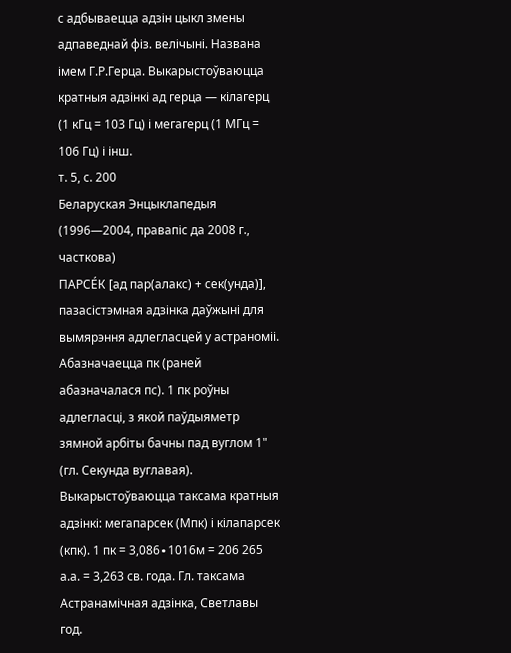с адбываецца адзін цыкл змены адпаведнай фіз. велічыні. Названа імем Г.Р.Герца. Выкарыстоўваюцца кратныя адзінкі ад герца — кілагерц (1 кГц = 103 Гц) і мегагерц (1 МГц = 106 Гц) і інш.
т. 5, с. 200
Беларуская Энцыклапедыя (1996—2004, правапіс да 2008 г., часткова)
ПАРСЕ́К [ад пар(алакс) + сек(унда)],
пазасістэмная адзінка даўжыні для вымярэння адлегласцей у астраноміі. Абазначаецца пк (раней абазначалася пс). 1 пк роўны адлегласці, з якой паўдыяметр зямной арбіты бачны пад вуглом 1" (гл. Секунда вуглавая). Выкарыстоўваюцца таксама кратныя адзінкі: мегапарсек (Мпк) і кілапарсек (кпк). 1 пк = 3,086∙1016м = 206 265 а.а. = 3,263 св. года. Гл. таксама Астранамічная адзінка, Светлавы год.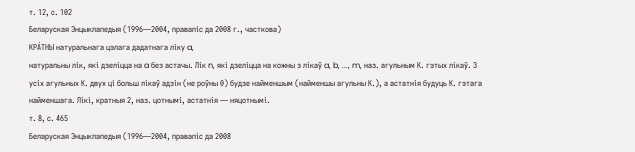т. 12, с. 102
Беларуская Энцыклапедыя (1996—2004, правапіс да 2008 г., часткова)
КРА́ТНЫ натуральнага цэлага дадатнага ліку a,
натуральны лік, які дзеліцца на a без астачы. Лік n, які дзеліцца на кожны з лікаў a, b, ..., m, наз. агульным К. гэтых лікаў. З усіх агульных К. двух ці больш лікаў адзін (не роўны 0) будзе найменшым (найменшы агульны К.), а астатнія будуць К. гэтага найменшага. Лікі, кратныя 2, наз. цотнымі, астатнія — няцотнымі.
т. 8, с. 465
Беларуская Энцыклапедыя (1996—2004, правапіс да 2008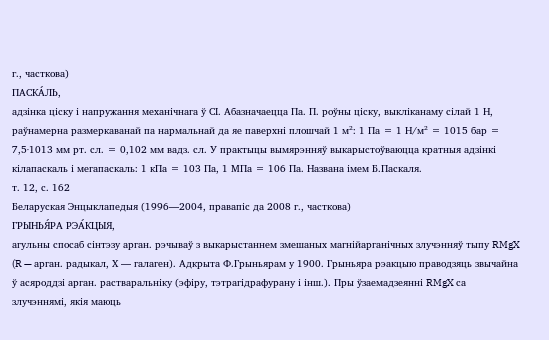г., часткова)
ПАСКА́ЛЬ,
адзінка ціску і напружання механічнага ў СІ. Абазначаецца Па. П. роўны ціску, выкліканаму сілай 1 Н, раўнамерна размеркаванай па нармальнай да яе паверхні плошчай 1 м²: 1 Па = 1 Н/м² = 1015 бар = 7,5∙1013 мм рт. сл. = 0,102 мм вадз. сл. У практыцы вымярэнняў выкарыстоўваюцца кратныя адзінкі кілапаскаль і мегапаскаль: 1 кПа = 103 Па, 1 МПа = 106 Па. Названа імем Б.Паскаля.
т. 12, с. 162
Беларуская Энцыклапедыя (1996—2004, правапіс да 2008 г., часткова)
ГРЫНЬЯ́РА РЭА́КЦЫЯ,
агульны спосаб сінтэзу арган. рэчываў з выкарыстаннем змешаных магнійарганічных злучэнняў тыпу RMgX (R — арган. радыкал, Х — галаген). Адкрыта Ф.Грыньярам у 1900. Грыньяра рэакцыю праводзяць звычайна ў асяроддзі арган. растваральніку (эфіру, тэтрагідрафурану і інш.). Пры ўзаемадзеянні RMgX са злучэннямі, якія маюць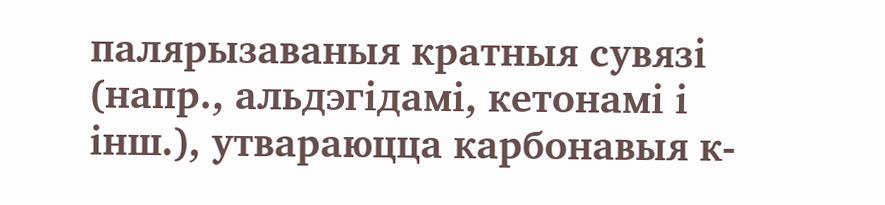палярызаваныя кратныя сувязі (напр., альдэгідамі, кетонамі і інш.), утвараюцца карбонавыя к-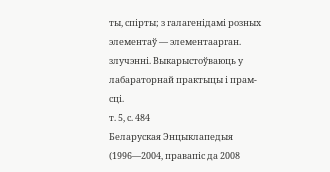ты, спірты; з галагенідамі розных элементаў — элементаарган. злучэнні. Выкарыстоўваюць у лабараторнай практыцы і прам-сці.
т. 5, с. 484
Беларуская Энцыклапедыя (1996—2004, правапіс да 2008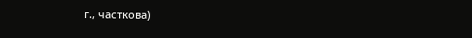г., часткова)